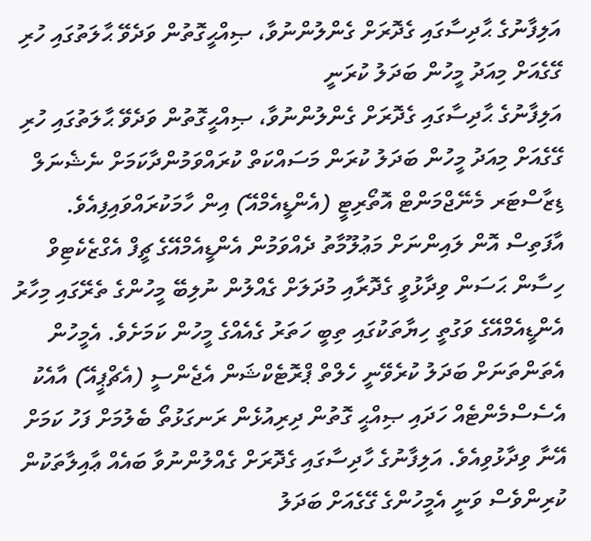އަލިފާނުގެ ޙާދިސާގައި ގެދޮރަށް ގެންލުންނުވާ، ޞިއްޙީގޮތުން ވަދެވޭ ޙާލަތުގައި ހުރި ގޭގެއަށް މިއަދު މީހުން ބަދަލު ކުރަނީ
އަލިފާނުގެ ޙާދިސާގައި ގެދޮރަށް ގެންލުންނުވާ، ޞިއްޙީގޮތުން ވަދެވޭ ޙާލަތުގައި ހުރި ގޭގެއަށް މިއަދު މީހުން ބަދަލު ކުރަން މަސައްކަތް ކުރައްވަމުންދާކަމަށް ނެޝެނަލް ޑިޒާސްޓަރ މެނޭޖްމަންޓް އޮތޯރިޓީ (އެންޑީއެމްއޭ) އިން ހާމަކުރައްވައިފިއެވެ.
އާފަތިސް އޮން ލައިންނަށް މަޢުލޫމާތު ދެއްވަމުން އެންޑީއެމްއޭގެ ޗީފް އެގްޒެކެޓިވް ހިސާން ޙަސަން ވިދާޅުވީ ގެދޮރާއި މުދަލަށް ގެއްލުން ނުލިބޭ މީހުންގެ ތެރޭގައި މިހާރު އެންޑީއެމްއޭގެ ވަގުތީ ހިޔާތަކުގައި ތިބީ ހަތަރު ގެއެއްގެ މީހުން ކަމަށެވެ. އެމީހުން އެތަންތަނަށް ބަދަލު ކުރެވޭނީ ހެލްތް ޕްރޮޓެކްޝަން އެޖެންސީ (އެޗްޕީއޭ) އާއެކު އެސެސްމެންޓެއް ހަދައި ޞިއްޙީ ގޮތުން ދިރިއުޅެން ރަނގަޅުތޯ ބެލުމަށް ފަހު ކަމަށް އޭނާ ވިދާޅުވިއެވެ. އަލިފާނުގެ ހާދިސާގައި ގެދޮރަށް ގެއްލުންނުވާ ބައެއް ޢާއިލާތަކުން ކުރިންވެސް ވަނީ އެމީހުންގެ ގޭގެއަށް ބަދަލު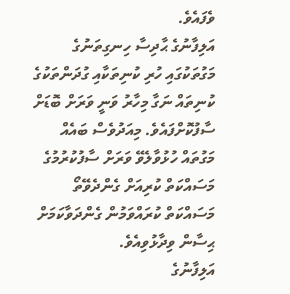ވެފައެވެ.
އަލިފާނުގެ ޙާދިސާ ހިނގިތަނުގެ މަގުތަކުގައި ހުރި ކުނިތަކާއި ގުދަންތަކުގެ ކުނިތައް ނަގާ މިހާރު ވަނީ ވަރަށް ބޮޑަށް ސާފުކޮށްފައެވެ. މިއަދުވެސް ބައެއް މަގުތައް ހުޅުވާލެވޭ ވަރަށް ސާފުކުރުމުގެ މަސައްކަތް ކުރިއަށް ގެންދެވޭތޯ މަސައްކަތް ކުރައްވަމުން ގެންދަވާކަމަށް ޙިސާން ވިދާޅުވިއެވެ.
އަލިފާނުގެ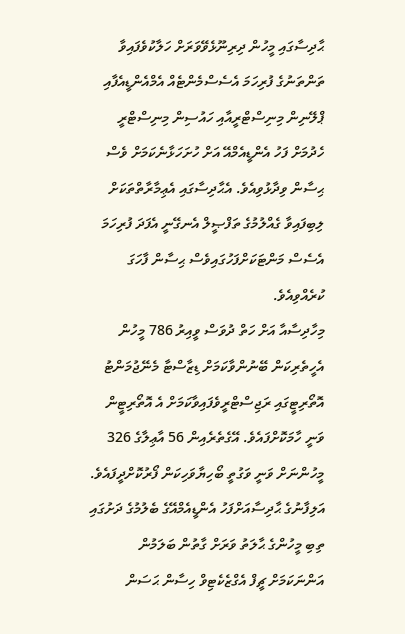ޙާދިސާގައި މީހުން ދިރިނޫޅެވޭވަރަށް ހަލާކުވެފައިވާ ތަންތަނުގެ ފުރިހަމަ އެސެސްމެންޓެއް އެމްއެންޑީއެފާއި ޕްލޭނިން މިނިސްޓްރީއާއި ހައުސިން މިނިސްޓްރީ ހެދުމަށް ފަހު އެންޑީއެމްއޭ އަށް ހުށަހަޅާނެކަމަށް ވެސް ޙިސާން ވިދާޅުވިއެވެ. އެޙާދިސާގައި އެޢިމާރާތްތަކަށް ލިބިފައިވާ ގެއްލުމުގެ ތަފްޞީލް އެނގޭނީ އެފަދަ ފުރިހަމަ އެސެސް މަންޓަކަށްފަހުގައިވެސް ޙިސާން ފާހަގަ ކުރެއްވިއެވެ.
މިހާދިސާއާ އަށް ހަތް ދުވަސް ވީއިރު 786 މީހުން އެހީތެރިކަން ބޭނުންވާކަމަށް ޑިޒާސްޓާ މެނޭޖުމަންޓު އޮތޯރިޓީގައި ރަޖިސްޓްރީވެފައިވާކަމަށް އެ އޮތޯރިޓީން ވަނީ ހާމަކޮށްފައެވެ. އޭގެތެރެއިން 56 އާޢިލާގެ 326 މީހުންނަށް ވަނީ ވަގުތީ ބޯހިޔާވަހިކަން ފޯރުކޮށްދީފައެވެ.
އަލިފާނުގެ ޙާދިސާއަށްފަހު އެންޑީއެމްއޭގެ ބެލުމުގެ ދަށުގައި ތިބި މީހުންގެ ޙާލަތު ވަރަށް ގާތުން ބަލަމުން އަންނަކަމަށް ޗީފް އެގްޒެކެޓިވް ހިސާން ޙަސަން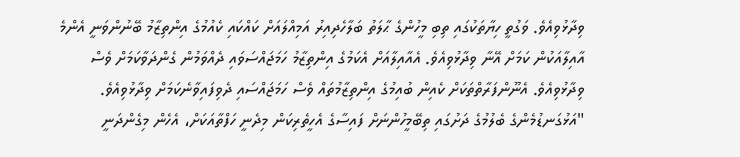ވިދާޅުވިއެވެ. ވަގުތީ ހިޔާތަކުގައި ތިބި މީހުންގެ ޙާލަތު ބަލާހެދިއިރު އަމިއްލައަށް ކައްކައި ކެއުމުގެ އިންތިޒާމު ބޭނުންވަނީ އެންމެ އާއިލާއަކުން ކަމަށް އޭނާ ވިދާޅުވިއެވެ. އެއާއިލާއަށް އެކަމުގެ އިންތިޒާމު ހަމަޖައްސަވައި ދެއްވަމުން ގެންދަވާކަމަށް ވެސް ވިދާޅުވިއެވެ. އެނޫންފަރާތްތަކަށް ކެއިން ބުއިމުގެ އިންތިޒާމުތައް ވެސް ހަމަޖައްސައި ދެވިފައިވާނެކަމަށް ވިދާޅުވިއެވެ.
"އަޅުގަނޑުމެންގެ ބެލުމުގެ ދަށުގައި ތިބޭމީހުންނަށް ފައިސާގެ އެހީތެރިކަން މިދެނީ ހަފްތާއަކަށް، އެހެން މިގެންދަނީ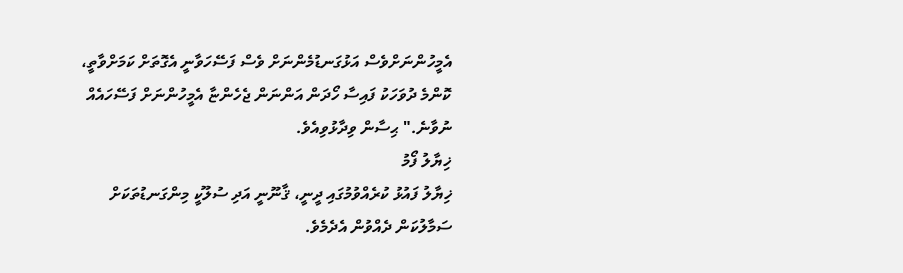އެމީހުންނަށްވެސް އަޅުގަނޑުމެންނަށް ވެސް ފަސޭހަވާނީ އެގޮތަށް ކަމަށްވާތީ، ކޮންމެ ދުވަހަކު ފައިސާ ހޯދަން އަންނަން ޖެހެންޏާ އެމީހުންނަށް ފަސޭހައެއް ނުވާނެ." ޙިސާން ވިދާޅުވިއެވެ.
ޚިޔާލު ފޯމު
ޚިޔާލު ފައުޅު ކުރެއްވުމުގައި ދީނީ، ޤާނޫނީ އަދި ސުލޫކީ މިންގަނޑުތަކަށް ސަމާލުކަން ދެއްވުން އެދެމެވެ.